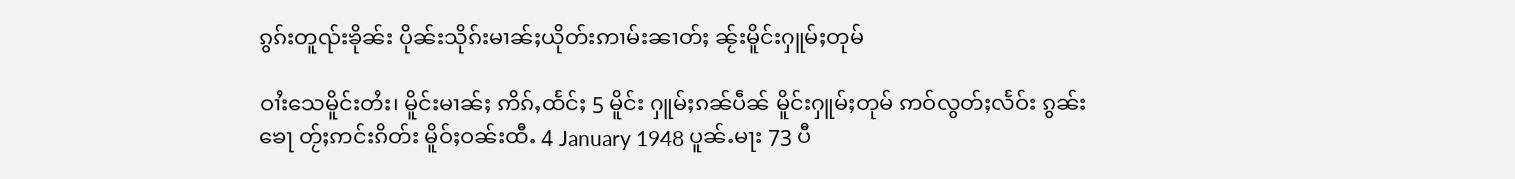ၵွၵ်းတူၺ်းၶိုၼ်း ပိုၼ်းသိုၵ်းမၢၼ်ႈယိုတ်းဢၢမ်းၼၢတ်ႈ ၼႂ်းမိူင်းႁူမ်ႈတုမ်

ဝၢႆးသေမိူင်းတႆး၊ မိူင်းမၢၼ်ႈ ဢိၵ်ႇထႅင်ႈ 5 မိူင်း ႁူမ်ႈၵၼ်ပဵၼ် မိူင်းႁူမ်ႈတုမ် ဢဝ်လွတ်ႈလႅဝ်း ၵွၼ်းၶေႃ တႂ်ႈဢင်းၵိတ်း မိူဝ်ႈဝၼ်းထီႉ 4 January 1948 ပူၼ်ႉမႃး 73 ပီ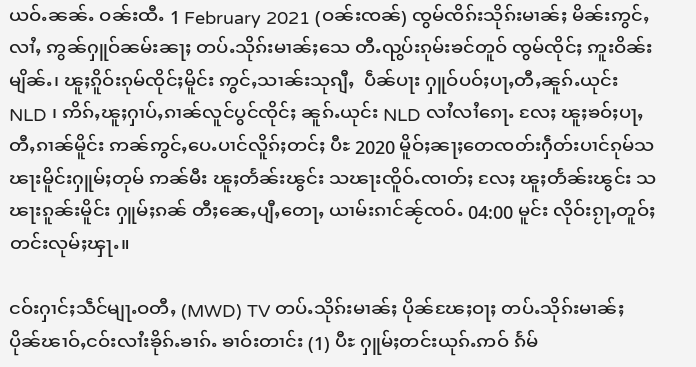ယဝ်ႉၼၼ်ႉ ဝၼ်းထီႉ 1 February 2021 (ဝၼ်းၸၼ်) ၸွမ်ၸိၵ်းသိုၵ်းမၢၼ်ႈ မိၼ်းဢွင်ႇလၢႆႇ ဢွၼ်ႁူဝ်ၼမ်းၼႃႈ တပ်ႉသိုၵ်းမၢၼ်ႈသေ တီႉၺွပ်းၵုမ်းၶင်တူဝ် ၸွမ်ၸိုင်ႈ ဢူးဝိၼ်းမျိၼ်ႉ၊ ၽူႈၵိူဝ်းၵုမ်ၸိုင်ႈမိူင်း ဢွင်ႇသၢၼ်းသုၵျီႇ  ပဵၼ်ပႃး ႁူဝ်ပဝ်ႈပႃႇတီႇၼူၵ်ႉယုင်း NLD ၊ ဢိၵ်ႇၽူႈႁၢပ်ႇၵၢၼ်လူင်ပွင်ၸိုင်ႈ ၼူၵ်ႉယုင်း NLD လၢႆလၢႆၵေႃႉ လႄႈ ၽူႈၶဝ်ႈပႃႇတီႇၵၢၼ်မိူင်း ဢၼ်ဢွင်ႇပေႉပၢင်လိူၵ်ႈတင်ႈ ပီႊ 2020 မိူဝ်ႈၼႃႈတေၸတ်းႁဵတ်းပၢင်ၵုမ်သၽႃးမိူင်းႁူမ်ႈတုမ် ဢၼ်မီး ၽူႈတႅၼ်းၽွင်း သၽႃးၸိူဝ်ႉၸၢတ်ႈ လႄႈ ၽူႈတႅၼ်းၽွင်း သၽႃးၵူၼ်းမိူင်း ႁူမ်ႈၵၼ် တီႈၼေႇပျီႇတေႃႇ ယၢမ်းၵၢင်ၼႂ်ၸဝ်ႉ 04:00 မူင်း လိုဝ်းၵႂႃႇတူဝ်ႈတင်းလုမ်ႈၾႃႉ။

ငဝ်းႁၢင်ႈသဵင်မျႃႉဝတီႇ (MWD) TV တပ်ႉသိုၵ်းမၢၼ်ႈ ပိုၼ်ၽႄႈဝႃႈ တပ်ႉသိုၵ်းမၢၼ်ႈ ပိုၼ်ၽၢဝ်ႇငဝ်းလၢႆးၶိုၵ်ႉၶၢၵ်ႉ ၶၢဝ်းတၢင်း (1) ပီႊ ႁူမ်ႈတင်းယုၵ်ႉဢဝ် ၵႅမ်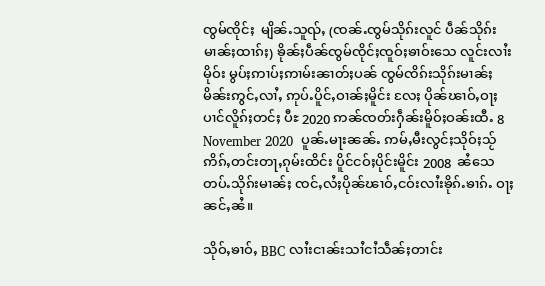ၸွမ်ၸိုင်ႈ  မျိၼ်ႉသူၺ်ႇ (ၸၼ်ႉၸွမ်သိုၵ်းလူင် ပဵၼ်သိုၵ်းမၢၼ်ႈထၢၵ်ႈ) ၶိုၼ်ႈပဵၼ်ၸွမ်ၸိုင်ႈၸူဝ်ႈၶၢဝ်းသေ လူင်းလၢႆးမိုဝ်း မွပ်ႈဢၢပ်ႈဢၢမ်းၼၢတ်ႈပၼ် ၸွမ်ၸိၵ်းသိုၵ်းမၢၼ်ႈ မိၼ်းဢွင်ႇလၢႆႇ ဢုပ်ႉပိူင်ႇဝၢၼ်ႈမိူင်း လႄႈ ပိုၼ်ၽၢဝ်ႇဝႃႈ ပၢင်လိူၵ်ႈတင်ႈ ပီႊ 2020 ဢၼ်ၸတ်းႁဵၼ်းမိူဝ်ႈဝၼ်းထီႉ 8 November 2020  ပူၼ်ႉမႃးၼၼ်ႉ ဢမ်ႇမီးလွင်ႈသိုဝ်ႈသႂ် ဢိၵ်ႇတင်းတႃႇၵုမ်းထိင်း ပိူင်ငဝ်ႈပိုင်းမိူင်း 2008  ၼႆသေ တပ်ႉသိုၵ်းမၢၼ်ႈ ၸင်ႇလႆႈပိုၼ်ၽၢဝ်ႇငဝ်းလၢႆးၶိုၵ်ႉၶၢၵ်ႉ ဝႃႈၼင်ႇၼႆ။

သိုဝ်ႇၶၢဝ်ႇ BBC လၢႆးငၢၼ်းသၢႆငၢႆသဵၼ်ႈတၢင်း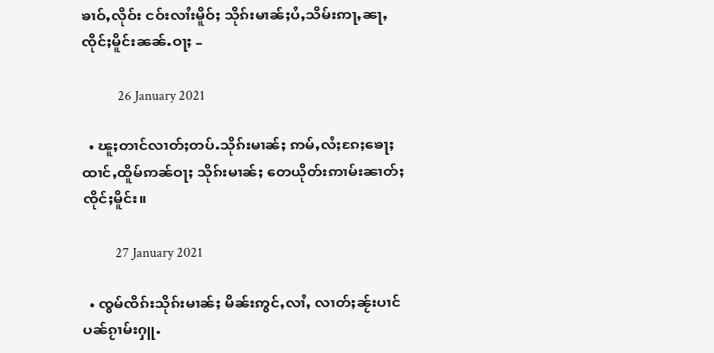ၶၢဝ်ႇလိုဝ်း ငဝ်းလၢႆးမိူဝ်ႈ သိုၵ်းမၢၼ်ႈပႆႇသိမ်းဢႃႇၼႃႇ ၸိုင်ႈမိူင်းၼၼ်ႉဝႃႈ –

            26 January 2021

  • ၽူႈတၢင်လၢတ်ႈတပ်ႉသိုၵ်းမၢၼ်ႈ ဢမ်ႇလႆႈၵႄႈၶေႃႈထၢင်ႇထိူမ်ဢၼ်ဝႃႈ သိုၵ်းမၢၼ်ႈ တေယိုတ်းဢၢမ်းၼၢတ်ႈၸိုင်ႈမိူင်း။

           27 January 2021

  • ၸွမ်ၸိၵ်းသိုၵ်းမၢၼ်ႈ မိၼ်းဢွင်ႇလၢႆႇ လၢတ်ႈၼႂ်းပၢင်ပၼ်ၵႂၢမ်းႁူႉ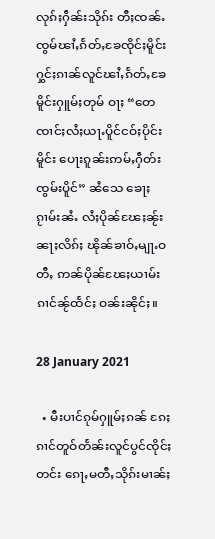လုၵ်ႈႁဵၼ်းသိုၵ်း တီႈၸၼ်ႉၸွမ်ၽၢႆႇၵႅတ်ႇၶႄၸိုင်ႈမိူင်း ႁွင်ႈၵၢၼ်လူင်ၽၢႆႇၵႅတ်ႇၶႄမိူင်းႁူမ်ႈတုမ် ဝႃႈ “တေၸၢင်ႈလႆႈယႃႉပိူင်ငဝ်ႈပိုင်းမိူင်း ပေႃးၵူၼ်းဢမ်ႇႁဵတ်းၸွမ်းပိူင်” ၼႆသေ ၶေႃႈၵႂၢမ်းၼႆႉ လႆႈပိုၼ်ၽႄႈၼႂ်းၼႃႈလိၵ်ႈ ၽိုၼ်ၶၢဝ်ႇမျႃႉဝတီႇ ဢၼ်ပိုၼ်ၽႄႈယၢမ်းၵၢင်ၼႂ်ထႅင်ႈ ဝၼ်းၼိုင်ႈ။

28 January 2021

  • မီးပၢင်ၵုမ်ႁူမ်ႈၵၼ် ၵႄႈၵၢင်တူဝ်တႅၼ်းလူင်ပွင်ၸိုင်ႈတင်း ၵေႃႇမတီႇသိုၵ်းမၢၼ်ႈ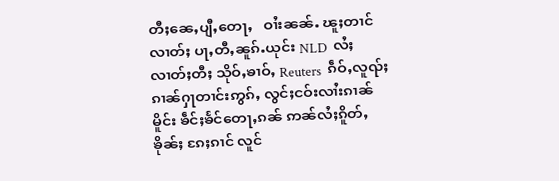တီႈၼေႇပျီႇတေႃႇ   ဝၢႆးၼၼ်ႉ ၽူႈတၢင်လၢတ်ႈ ပႃႇတီႇၼူၵ်ႉယုင်း NLD  လႆႈလၢတ်ႈတီႈ သိုဝ်ႇၶၢဝ်ႇ Reuters  ၵဵဝ်ႇလူၺ်ႈ ၵၢၼ်ႁႃတၢင်းဢွၵ်ႇ လွင်ႈငဝ်းလၢႆးၵၢၼ်မိူင်း ၶဵင်ႈၶႅင်တေႃႇၵၼ် ဢၼ်လႆႈၵိူတ်ႇၶိုၼ်ႈ ၵႄႈၵၢင် လူင်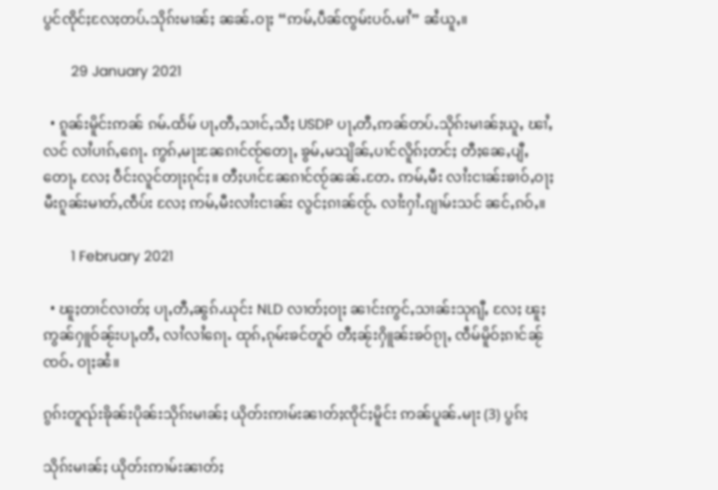ပွင်ၸိုင်ႈလႄႈတပ်ႉသိုၵ်းမၢၼ်ႈ ၼၼ်ႉဝႃႈ “ဢမ်ႇပဵၼ်ၸွမ်းပဝ်ႉမၢႆ” ၼႆယူႇ။

       29 January 2021

  • ၵူၼ်းမိူင်းဢၼ် ၵမ်ႉထႅမ် ပႃႇတီႇသၢင်ႇသီႈ USDP ပႃႇတီႇဢၼ်တပ်ႉသိုၵ်းမၢၼ်ႈယူႇ ၽၢႆႇလင် လၢႆပၢၵ်ႇၵေႃႉ ဢွၵ်ႇမႃးၼႄၵၢင်ၸႂ်တေႃႇ ၶွမ်ႇမသျိၼ်ႇပၢင်လိူၵ်ႈတင်ႈ တီႈၼေႇပျီႇတေႃႇ လႄႈ ဝဵင်းလူင်တႃႈၵုင်ႈ။ တီႈပၢင်ၼႄၵၢင်ၸႂ်ၼၼ်ႉတႄႉ ဢမ်ႇမီး လၢႆးငၢၼ်းၶၢဝ်ႇဝႃႈ မီးၵူၼ်းမၢတ်ႇၸဵပ်း လႄႈ ဢမ်ႇမီးလၢႆးငၢၼ်း လွင်ႈၵၢၼ်ၸႂ်ႉ လၢႆးႁၢႆႉၵျၢမ်းသင် ၼင်ႇၵဝ်ႇ။

       1 February 2021

  • ၽူႈတၢင်လၢတ်ႈ ပႃႇတီႇၼွၵ်ႉယုင်း NLD လၢတ်ႈဝႃႈ ၼၢင်းဢွင်ႇသၢၼ်းသုၵျီႇ လႄႈ ၽူႈဢွၼ်ႁူဝ်ၼႂ်းပႃႇတီႇ လၢႆလၢႆၵေႃႉ ထုၵ်ႇၵုမ်းၶင်တူဝ် တီႈၼႂ်းႁိူၼ်းၶဝ်ၵႂႃႇ ၸဵမ်မိူဝ်ႈၵၢင်ၼႂ်ၸဝ်ႉ ဝႃႈၼႆ။

ၵွၵ်းတူၺ်းၶိုၼ်းပိုၼ်းသိုၵ်းမၢၼ်ႈ ယိုတ်းဢၢမ်းၼၢတ်ႈၸိုင်ႈမိူင်း ဢၼ်ပူၼ်ႉမႃး (3) ပွၵ်ႈ

သိုၵ်းမၢၼ်ႈ ယိုတ်းဢၢမ်းၼၢတ်ႈ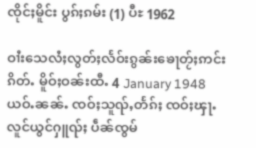ၸိုင်ႈမိူင်း ပွၵ်ႈၵမ်း (1) ပီႊ 1962

ဝၢႆးသေလႆႈလွတ်ႈလႅဝ်းၵွၼ်းၶေႃတႂ်ႈဢင်းၵိတ်ႉ မိူဝ်ႈဝၼ်းထီႉ 4 January 1948 ယဝ်ႉၼၼ်ႉ ၸဝ်ႈသူၺ်ႇတႅၵ်ႈ ၸဝ်ႈၾႃႉလူင်ယွင်ႁူၺ်ႈ ပဵၼ်ၸွမ်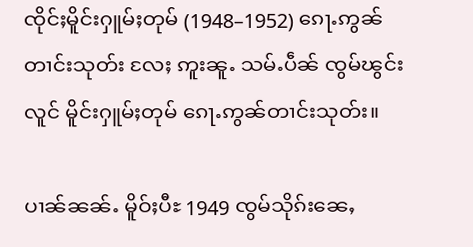ၸိုင်ႈမိူင်းႁူမ်ႈတုမ် (1948–1952) ၵေႃႉဢွၼ် တၢင်းသုတ်း လႄႈ ဢူးၼူႉ သမ်ႉပဵၼ် ၸွမ်ၽွင်းလူင် မိူင်းႁူမ်ႈတုမ် ၵေႃႉဢွၼ်တၢင်းသုတ်း။

ပၢၼ်ၼၼ်ႉ မိူဝ်ႈပီႊ 1949 ၸွမ်သိုၵ်းၼေႇ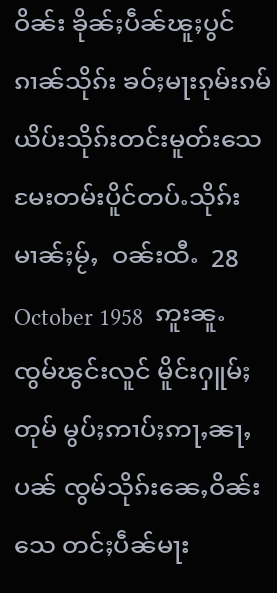ဝိၼ်း ၶိုၼ်ႈပဵၼ်ၽူႈပွင်ၵၢၼ်သိုၵ်း ၶဝ်ႈမႃးၵုမ်းၵမ် ယိပ်းသိုၵ်းတင်းမူတ်းသေ မႄးတမ်းပိူင်တပ်ႉသိုၵ်းမၢၼ်ႈမႂ်ႇ  ဝၼ်းထီႉ  28 October 1958  ဢူးၼူႉ ၸွမ်ၽွင်းလူင် မိူင်းႁူမ်ႈတုမ် မွပ်ႈဢၢပ်ႈဢႃႇၼႃႇပၼ် ၸွမ်သိုၵ်းၼေႇဝိၼ်း သေ တင်ႈပဵၼ်မႃး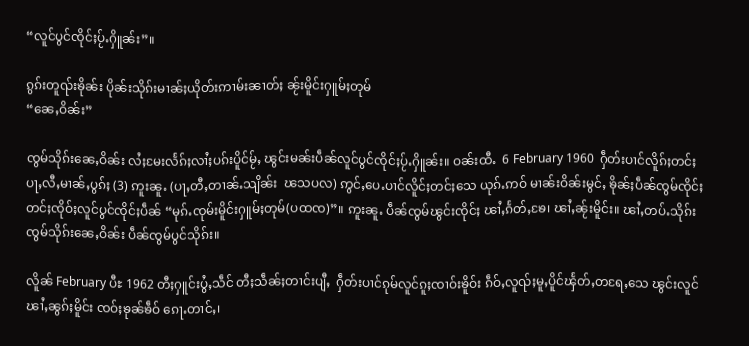“လူင်ပွင်ၸိုင်ႈပႂ်ႉႁိူၼ်း”။

ၵွၵ်းတူၺ်းၶိုၼ်း ပိုၼ်းသိုၵ်းမၢၼ်ႈယိုတ်းဢၢမ်းၼၢတ်ႈ ၼႂ်းမိူင်းႁူမ်ႈတုမ်
“ၼေႇဝိၼ်း”

ၸွမ်သိုၵ်းၼေႇဝိၼ်း လႆႈမႄးလႅၵ်ႈလၢႆႈပၵ်းပိူင်မႂ်ႇ ၽွင်းမၼ်းပဵၼ်လူင်ပွင်ၸိုင်ႈပႂ်ႉႁိူၼ်း။ ဝၼ်းထီႉ  6 February 1960  ႁဵတ်းပၢင်လိူၵ်ႈတင်ႈ ပႃႇလီႇမၢၼ်ႇပွၵ်ႈ (3) ဢူးၼူႉ (ပႃႇတီႇတၢၼ်ႉသျိၼ်း  ၽသပလ) ဢွင်ႇပေႉပၢင်လိူင်ႈတင်ႈသေ ယုၵ်ႉဢဝ် မၢၼ်းဝိၼ်းမွင်ႇ ၶိုၼ်ႈပဵၼ်ၸွမ်ၸိုင်ႈ တင်ႈၸိုဝ်ႈလူင်ပွင်ၸိုင်ႈပဵၼ် “မုၵ်ႉၸုမ်းမိူင်းႁူမ်ႈတုမ်(ပထၸ)”။ ဢူးၼူႉ ပဵၼ်ၸွမ်ၽွင်းၸိုင်ႈ ၽၢႆႇၵႅတ်ႇၶႄ၊ ၽၢႆႇၼႂ်းမိူင်း။ ၽၢႆႇတပ်ႉသိုၵ်း ၸွမ်သိုၵ်းၼေႇဝိၼ်း ပဵၼ်ၸွမ်ပွင်သိုၵ်း။

လိူၼ် February ပီႊ 1962 တီႈႁူင်းပွႆႇသဵင် တီႈသဵၼ်ႈတၢင်းပျီႇ  ႁဵတ်းပၢင်ၵုမ်လူင်ၵူႈၸၢဝ်းၶိူဝ်း ၵဵဝ်ႇလူၺ်ႈမူႇပိူင်ၾႅတ်ႇတရႄႇသေ ၽွင်းလူင်ၽၢႆႇၼွၵ်ႈမိူင်း ၸဝ်ႈၶုၼ်ၶဵဝ် ၵေႃႉတၢင်ႇ၊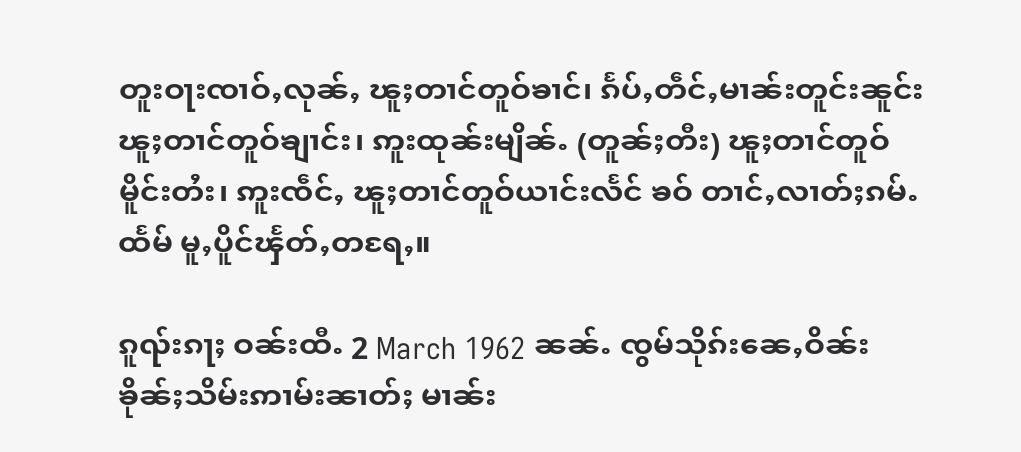တူးဝႃးၸၢဝ်ႇလုၼ်ႇ ၽူႈတၢင်တူဝ်ၶၢင်၊ ၵႅပ်ႇတဵင်ႇမၢၼ်းတူင်းၼူင်း ၽူႈတၢင်တူဝ်ၶျၢင်း၊ ဢူးထုၼ်းမျိၼ်ႉ (တူၼ်ႈတီး) ၽူႈတၢင်တူဝ်မိူင်းတႆး၊ ဢူးၸဵင်ႇ ၽူႈတၢင်တူဝ်ယၢင်းလႅင် ၶဝ် တၢင်ႇလၢတ်ႈၵမ်ႉထႅမ် မူႇပိူင်ၾႅတ်ႇတရႄႇ။

ၵူၺ်းၵႃႈ ဝၼ်းထီႉ 2 March 1962 ၼၼ်ႉ ၸွမ်သိုၵ်းၼေႇဝိၼ်း ၶိုၼ်ႈသိမ်းဢၢမ်းၼၢတ်ႈ မၢၼ်း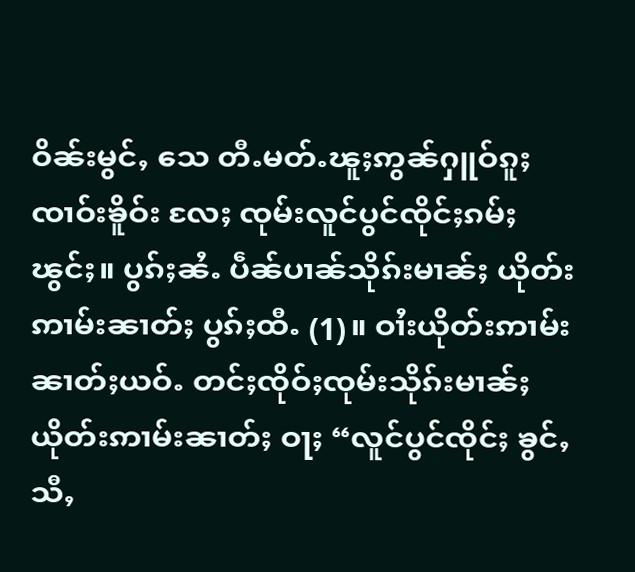ဝိၼ်းမွင်ႇ သေ တီႉမတ်ႉၽူႈဢွၼ်ႁူဝ်ၵူႈၸၢဝ်းၶိူဝ်း လႄႈ ၸုမ်းလူင်ပွင်ၸိုင်ႈၵမ်ႈၽွင်ႈ။ ပွၵ်ႈၼႆႉ ပဵၼ်ပၢၼ်သိုၵ်းမၢၼ်ႈ ယိုတ်းဢၢမ်းၼၢတ်ႈ ပွၵ်ႈထီႉ (1)။ ဝၢႆးယိုတ်းဢၢမ်းၼၢတ်ႈယဝ်ႉ တင်ႈၸိုဝ်ႈၸုမ်းသိုၵ်းမၢၼ်ႈယိုတ်းဢၢမ်းၼၢတ်ႈ ဝႃႈ “လူင်ပွင်ၸိုင်ႈ ၶွင်ႇသီႇ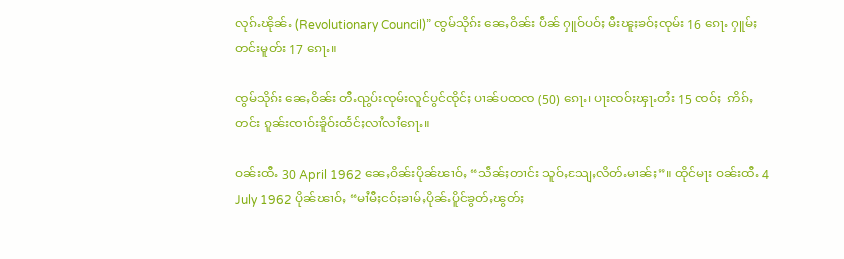လုၵ်ႉၽိုၼ်ႉ (Revolutionary Council)” ၸွမ်သိုၵ်း ၼေႇဝိၼ်း ပဵၼ် ႁူဝ်ပဝ်ႈ မီးၽူႈၶဝ်ႈၸုမ်း 16 ၵေႃႉ ႁူမ်ႈတင်းမူတ်း 17 ၵေႃႉ။

ၸွမ်သိုၵ်း ၼေႇဝိၼ်း တီႉၺွပ်းၸုမ်းလူင်ပွင်ၸိုင်ႈ ပၢၼ်ပထၸ (50) ၵေႃႉ၊ ပႃးၸဝ်ႈၾႃႉတႆး 15 ၸဝ်ႈ  ဢိၵ်ႇတင်း ၵူၼ်းၸၢဝ်းၶိူဝ်းထႅင်ႈလၢႆလၢႆၵေႃႉ။

ဝၼ်းထီႉ 30 April 1962 ၼေႇဝိၼ်းပိုၼ်ၽၢဝ်ႇ “သဵၼ်ႈတၢင်း သူဝ်ႇသျႄႇလိတ်ႉမၢၼ်ႈ”။ ထိုင်မႃး ဝၼ်းထီႉ 4 July 1962 ပိုၼ်ၽၢဝ်ႇ “မၢႆမီႈငဝ်ႈၶၢမ်ႇပိုၼ်ႉပိူင်ၶွတ်ႇၽွတ်ႈ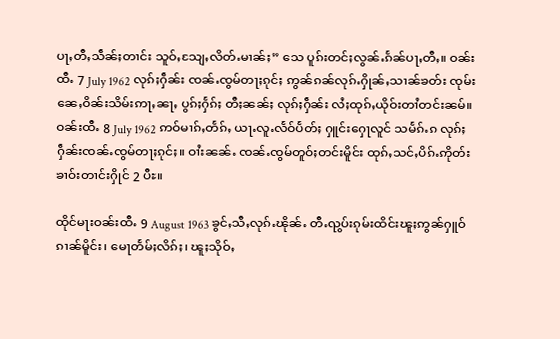ပႃႇတီႇသဵၼ်ႈတၢင်း သူဝ်ႇသျႄႇလိတ်ႉမၢၼ်ႈ” သေ ပူၵ်းတင်ႈလွၼ်ႉၵႅၼ်ပႃႇတီႇ။ ဝၼ်းထီႉ 7 July 1962 လုၵ်ႈႁဵၼ်း ၸၼ်ႉၸွမ်တႃႈၵုင်ႈ ဢွၼ်ၵၼ်လုၵ်ႉႁိုၼ်ႇသၢၼ်ၶတ်း ၸုမ်းၼေႇဝိၼ်းသိမ်းဢႃႇၼႃႇ ပွၵ်ႈႁႅၵ်ႈ တီႈၼၼ်ႈ လုၵ်ႈႁဵၼ်း လႆႈထုၵ်ႇယိုဝ်းတၢႆတင်းၼမ်။ ဝၼ်းထီႉ 8 July 1962 ဢဝ်မၢၵ်ႇတႅၵ်ႇ ယႃႉလူႉလႅဝ်ပႅတ်ႈ ႁူင်းႁေႃလူင် သမႅၵ်ႉၵ လုၵ်ႈႁဵၼ်းၸၼ်ႉၸွမ်တႃႈၵုင်ႈ။ ဝၢႆးၼၼ်ႉ ၸၼ်ႉၸွမ်တူဝ်ႈတင်းမိူင်း ထုၵ်ႇသင်ႇပိၵ်ႉဢိုတ်း ၶၢဝ်းတၢင်းႁိုင် 2 ပီႊ။

ထိုင်မႃးဝၼ်းထီႉ 9 August 1963 ၶွင်ႇသီႇလုၵ်ႉၽိုၼ်ႉ တီႉၺွပ်းၵုမ်းထိင်းၽူႈဢွၼ်ႁူဝ်ၵၢၼ်မိူင်း၊ မေႃတႅမ်ႈလိၵ်ႈ၊ ၽူႈသိုဝ်ႇ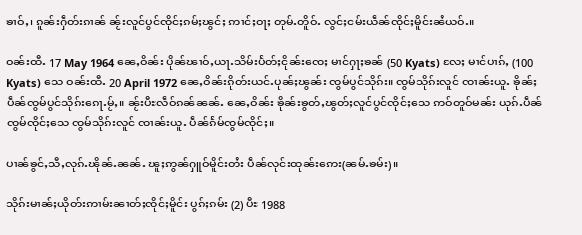ၶၢဝ်ႇ၊ ၵူၼ်းႁဵတ်းၵၢၼ် ၼႂ်းလူင်ပွင်ၸိုင်ႈၵမ်ႈၽွင်ႈ ဢၢင်ႈဝႃႈ တုမ်ႉတိူဝ်ႉ လွင်ႈငမ်းယဵၼ်ၸိုင်ႈမိူင်းၼႆယဝ်ႉ။

ဝၼ်းထီႉ 17 May 1964 ၼေႇဝိၼ်း ပိုၼ်ၽၢဝ်ႇယႃႉသိမ်းပႅတ်ႈငိုၼ်းၸေႈ မၢင်ႁႃႈၶၼ် (50 Kyats) လႄႈ မၢင်ပၢၵ်ႇ (100 Kyats) သေ ဝၼ်းထီႉ 20 April 1972 ၼေႇဝိၼ်းၵိုတ်းယင်ႉပုၼ်ႈၽွၼ်း ၸွမ်ပွင်သိုၵ်း။ ၸွမ်သိုၵ်းလူင် ၸၢၼ်းယူႉ ၶိုၼ်ႈပဵၼ်ၸွမ်ပွင်သိုၵ်းၵေႃႉမႂ်ႇ။ ၼႂ်းပီႊလဵဝ်ၵၼ်ၼၼ်ႉ ၼေႇဝိၼ်း ၶိုၼ်းၶွတ်ႇၽွတ်ႈလူင်ပွင်ၸိုင်ႈသေ ဢဝ်တူဝ်မၼ်း ယုၵ်ႉပဵၼ်ၸွမ်ၸိုင်ႈသေ ၸွမ်သိုၵ်းလူင် ၸၢၼ်းယူႉ ပဵၼ်ၵႅမ်ၸွမ်ၸိုင်ႈ။

ပၢၼ်ၶွင်ႇသီႇလုၵ်ႉၽိုၼ်ႉၼၼ်ႉ ၽူႈဢွၼ်ႁူဝ်မိူင်းတႆး ပဵၼ်လုင်းထုၼ်းဢေး(ၼမ်ႉၶမ်း)။

သိုၵ်းမၢၼ်ႈယိုတ်းဢၢမ်းၼၢတ်ႈၸိုင်ႈမိူင်း ပွၵ်ႈၵမ်း (2) ပီႊ 1988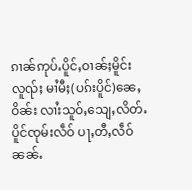ၵၢၼ်ဢုပ်ႉပိူင်ႇဝၢၼ်ႈမိူင်းလူၺ်ႈ မၢႆမီႈ(ပၵ်းပိူင်)ၼေႇဝိၼ်း လၢႆးသူဝ်ႇသျေႇလိတ်ႉ ပိူင်ၸုမ်းလဵဝ် ပႃႇတီႇလဵဝ်ၼၼ်ႉ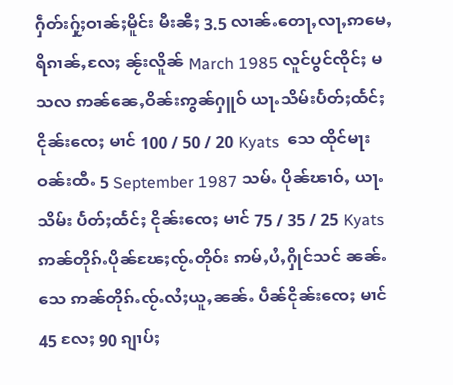ႁဵတ်းႁႂ်ႈဝၢၼ်ႈမိူင်း မီးၼီႈ 3.5 လၢၼ်ႉတေႃႇလႃႇဢမေႇရိၵၢၼ်ႇလႄႈ ၼႂ်းလိူၼ် March 1985 လူင်ပွင်ၸိုင်ႈ မသလ ဢၼ်ၼေႇဝိၼ်းဢွၼ်ႁူဝ် ယႃႉသိမ်းပႅတ်ႈထႅင်ႈငိုၼ်းၸေႈ မၢင် 100 / 50 / 20 Kyats  သေ ထိုင်မႃး ဝၼ်းထီႉ 5 September 1987 သမ်ႉ ပိုၼ်ၽၢဝ်ႇ ယႃႉသိမ်း ပႅတ်ႈထႅင်ႈ ငိုၼ်းၸေႈ မၢင် 75 / 35 / 25 Kyats ဢၼ်တိုၵ်ႉပိုၼ်ၽႄႈၸႂ်ႉတိုဝ်း ဢမ်ႇပႆႇႁိုင်သင် ၼၼ်ႉသေ ဢၼ်တိုၵ်ႉၸႂ်ႉလႆႈယူႇၼၼ်ႉ ပဵၼ်ငိုၼ်းၸေႈ မၢင် 45 လႄႈ 90 ၵျၢပ်ႈ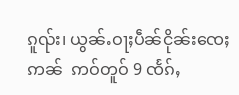ၵူၺ်း၊ ယွၼ်ႉဝႃႈပဵၼ်ငိုၼ်းၸေႈဢၼ်  ဢဝ်တူဝ် 9 ၸႅၵ်ႇ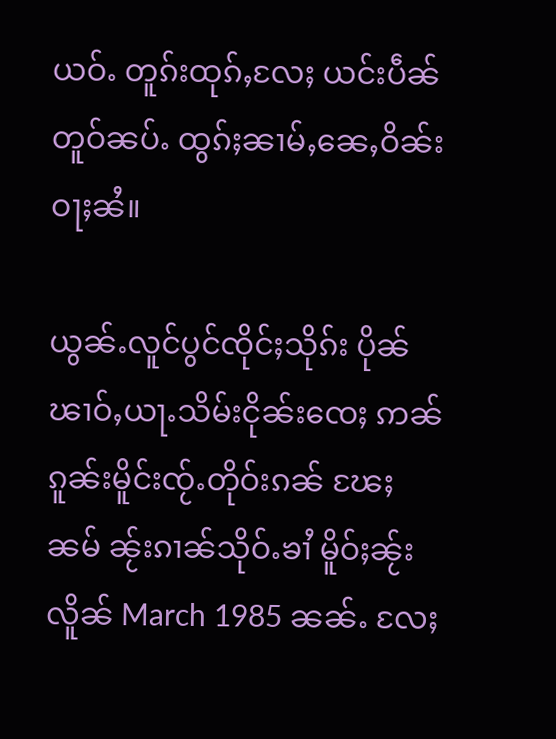ယဝ်ႉ တူၵ်းထုၵ်ႇလႄႈ ယင်းပဵၼ်တူဝ်ၼပ်ႉ ထွၵ်ႈၼၢမ်ႇၼေႇဝိၼ်း ဝႃႈၼႆ။

ယွၼ်ႉလူင်ပွင်ၸိုင်ႈသိုၵ်း ပိုၼ်ၽၢဝ်ႇယႃႉသိမ်းငိုၼ်းၸေႈ ဢၼ်ၵူၼ်းမိူင်းၸႂ်ႉတိုဝ်းၵၼ် ၽႄႈၼမ် ၼႂ်းၵၢၼ်သိုဝ်ႉၶၢႆ မိူဝ်ႈၼႂ်းလိူၼ် March 1985 ၼၼ်ႉ လႄႈ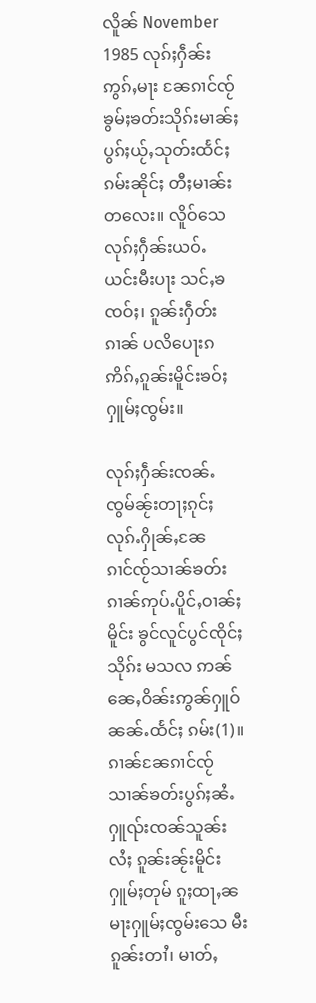လိူၼ် November 1985 လုၵ်ႈႁဵၼ်းဢွၵ်ႇမႃး ၼႄၵၢင်ၸႂ် ၶွမ်ႈၶတ်းသိုၵ်းမၢၼ်ႈ ပွၵ်ႈယႂ်ႇသုတ်းထႅင်ႈၵမ်းၼိုင်ႈ တီႈမၢၼ်းတလေး။ လိူဝ်သေ လုၵ်ႈႁဵၼ်းယဝ်ႉ ယင်းမီးပႃး သင်ႇၶၸဝ်ႈ၊ ၵူၼ်းႁဵတ်းၵၢၼ် ပလိပေႃးၵ ဢိၵ်ႇၵူၼ်းမိူင်းၶဝ်ႈႁူမ်ႈၸွမ်း။

လုၵ်ႈႁဵၼ်းၸၼ်ႉၸွမ်ၼႂ်းတႃႈၵုင်ႈ လုၵ်ႉႁိုၼ်ႇၼႄၵၢင်ၸႂ်သၢၼ်ၶတ်းၵၢၼ်ဢုပ်ႉပိူင်ႇဝၢၼ်ႈမိူင်း ၶွင်လူင်ပွင်ၸိုင်ႈသိုၵ်း မသလ ဢၼ်ၼေႇဝိၼ်းဢွၼ်ႁူဝ်ၼၼ်ႉထႅင်ႈ ၵမ်း(1)။ ၵၢၼ်ၼႄၵၢင်ၸႂ် သၢၼ်ၶတ်းပွၵ်ႈၼႆႉ ႁူၺ်းၸၼ်သူၼ်းလႆႈ ၵူၼ်းၼႂ်းမိူင်းႁူမ်ႈတုမ် ၵူႈထႃႇၼ မႃးႁူမ်ႈၸွမ်းသေ မီးၵူၼ်းတၢႆ၊ မၢတ်ႇ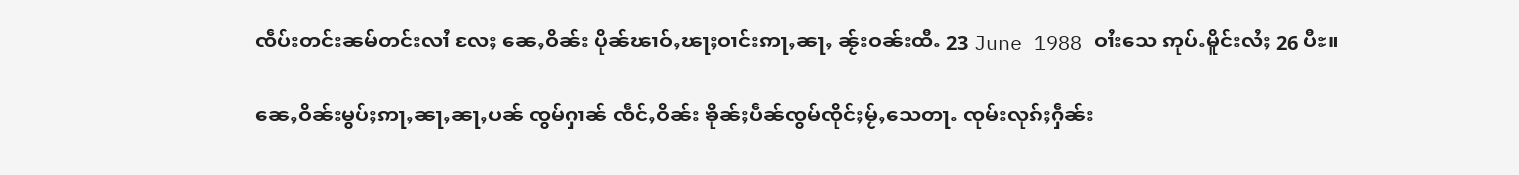ၸဵပ်းတင်းၼမ်တင်းလၢႆ လႄႈ ၼေႇဝိၼ်း ပိုၼ်ၽၢဝ်ႇၽႃႈဝၢင်းဢႃႇၼႃႇ ၼႂ်းဝၼ်းထီႉ 23 June 1988 ဝၢႆးသေ ဢုပ်ႉမိူင်းလႆႈ 26 ပီႊ။

ၼေႇဝိၼ်းမွပ်ႈဢႃႇၼႃႇၼႃႇပၼ် ၸွမ်ႁၢၼ် ၸဵင်ႇဝိၼ်း ၶိုၼ်ႈပဵၼ်ၸွမ်ၸိုင်ႈမႂ်ႇသေတႃႉ ၸုမ်းလုၵ်ႈႁဵၼ်း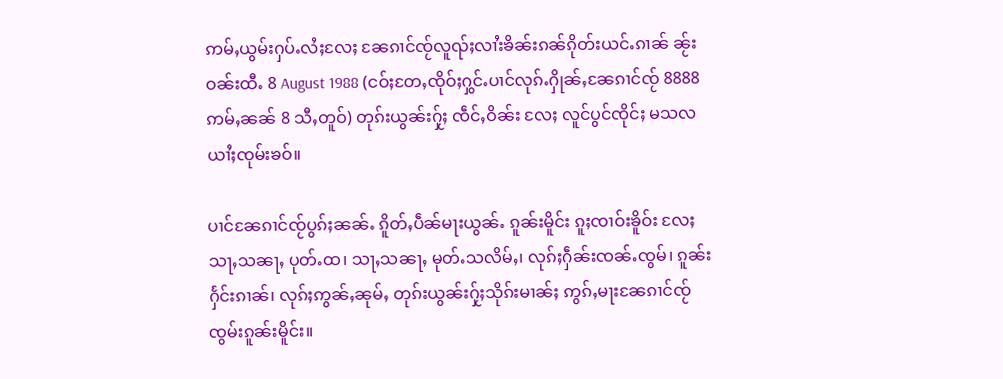ဢမ်ႇယွမ်းႁပ်ႉလႆႈလႄႈ ၼႄၵၢင်ၸႂ်လူၺ်ႈလၢႆးၶိၼ်းၵၼ်ၵိုတ်းယင်ႉၵၢၼ် ၼႂ်းဝၼ်းထီႉ 8 August 1988 (ငဝ်ႈတႄႇၸိုဝ်ႈႁွင်ႉပၢင်လုၵ်ႉႁိုၼ်ႇၼႄၵၢင်ၸႂ် 8888  ဢမ်ႇၼၼ် 8 သီႇတူဝ်) တုၵ်းယွၼ်းႁႂ်ႈ ၸဵင်ႇဝိၼ်း လႄႈ လူင်ပွင်ၸိုင်ႈ မသလ ယၢႆႈၸုမ်းၶဝ်။

ပၢင်ၼႄၵၢင်ၸႂ်ပွၵ်ႈၼၼ်ႉ ၵိူတ်ႇပဵၼ်မႃးယွၼ်ႉ ၵူၼ်းမိူင်း ၵူႈၸၢဝ်းၶိူဝ်း လႄႈ သႃႇသၼႃႇ ပုတ်ႉထ၊ သႃႇသၼႃႇ မုတ်ႉသလိမ်ႇ၊ လုၵ်ႈႁဵၼ်းၸၼ်ႉၸွမ်၊ ၵူၼ်းႁႅင်းၵၢၼ်၊ လုၵ်ႈဢွၼ်ႇၼုမ်ႇ တုၵ်းယွၼ်းႁႂ်ႈသိုၵ်းမၢၼ်ႈ ဢွၵ်ႇမႃးၼႄၵၢင်ၸႂ်ၸွမ်းၵူၼ်းမိူင်း။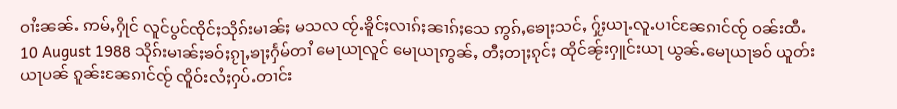ဝၢႆးၼၼ်ႉ ဢမ်ႇႁိုင် လူင်ပွင်ၸိုင်ႈသိုၵ်းမၢၼ်ႈ မသလ ၸႂ်ႉၶိူင်ႈလၢၵ်ႈၼၢၵ်ႈသေ ဢွၵ်ႇၶေႃႈသင်ႇ ႁႂ်ႈယႃႉလူႉပၢင်ၼႄၵၢင်ၸႂ် ဝၼ်းထီႉ 10 August 1988 သိုၵ်းမၢၼ်ႈၶဝ်ႈၵႂႃႇၶႃႈႁႅမ်တၢႆ မေႃယႃလူင် မေႃယႃဢွၼ်ႇ တီႈတႃႈၵုင်ႈ ထိုင်ၼႂ်းႁူင်းယႃ ယွၼ်ႉမေႃယႃၶဝ် ယူတ်းယႃပၼ် ၵူၼ်းၼႄၵၢင်ၸႂ် ၸိူဝ်းလႆႈႁပ်ႉတၢင်း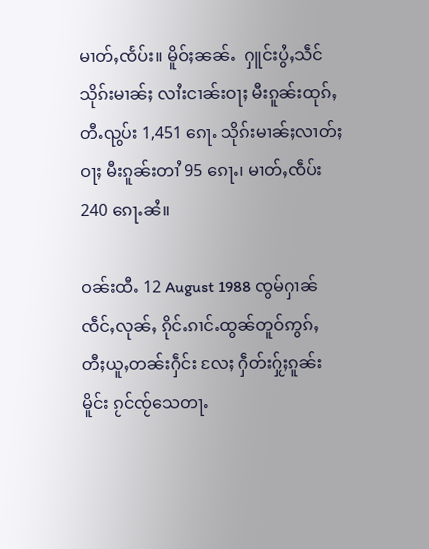မၢတ်ႇၸႅပ်း။ မိူဝ်ႈၼၼ်ႉ  ႁူင်းပွႆႇသဵင်သိုၵ်းမၢၼ်ႈ လၢႆးငၢၼ်းဝႃႈ မီးၵူၼ်းထုၵ်ႇတီႉၺွပ်း 1,451 ၵေႃႉ သိုၵ်းမၢၼ်ႈလၢတ်ႈဝႃႈ မီးၵူၼ်းတၢႆ 95 ၵေႃႉ၊ မၢတ်ႇၸဵပ်း 240 ၵေႃႉၼႆ။

ဝၼ်းထီႉ 12 August 1988 ၸွမ်ႁၢၼ် ၸဵင်ႇလုၼ်ႇ ၵိုင်ႉၵၢင်ႉထွၼ်တူဝ်ဢွၵ်ႇ တီႈယူႇတၼ်းႁဵင်း လႄႈ ႁဵတ်းႁႂ်ႈၵူၼ်းမိူင်း ၵႂင်ၸႂ်သေတႃႉ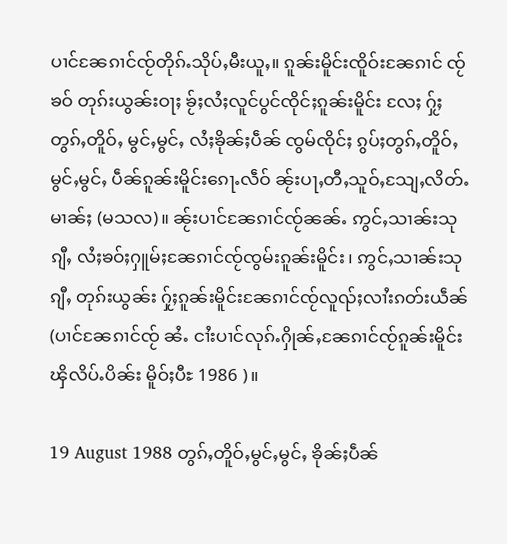ပၢင်ၼႄၵၢင်ၸႂ်တိုၵ်ႉသိုပ်ႇမီးယူႇ။ ၵူၼ်းမိူင်းၸိူဝ်းၼႄၵၢင် ၸႂ်ၶဝ် တုၵ်းယွၼ်းဝႃႈ ၶႂ်ႈလႆႈလူင်ပွင်ၸိုင်ႈၵူၼ်းမိူင်း လႄႈ ႁႂ်ႈတွၵ်ႇတိူဝ်ႇ မွင်ႇမွင်ႇ လႆႈၶိုၼ်ႈပဵၼ် ၸွမ်ၸိုင်ႈ ၵွပ်ႈတွၵ်ႇတိူဝ်ႇမွင်ႇမွင်ႇ ပဵၼ်ၵူၼ်းမိူင်းၵေႃႉလဵဝ် ၼႂ်းပႃႇတီႇသူဝ်ႇသျႄႇလိတ်ႉမၢၼ်ႈ (မသလ)။ ၼႂ်းပၢင်ၼႄၵၢင်ၸႂ်ၼၼ်ႉ ဢွင်ႇသၢၼ်းသုၵျီႇ လႆႈၶဝ်ႈႁူမ်ႈၼႄၵၢင်ၸႂ်ၸွမ်းၵူၼ်းမိူင်း၊ ဢွင်ႇသၢၼ်းသုၵျီႇ တုၵ်းယွၼ်း ႁႂ်ႈၵူၼ်းမိူင်းၼႄၵၢင်ၸႂ်လူၺ်ႈလၢႆးၵတ်းယဵၼ် (ပၢင်ၼႄၵၢင်ၸႂ် ၼႆႉ ငၢႆးပၢင်လုၵ်ႉႁိုၼ်ႇၼႄၵၢင်ၸႂ်ၵူၼ်းမိူင်း ၾိလိပ်ႉပိၼ်း မိူဝ်ႈပီႊ 1986 )။

19 August 1988 တွၵ်ႇတိူဝ်ႇမွင်ႇမွင်ႇ ၶိုၼ်ႈပဵၼ်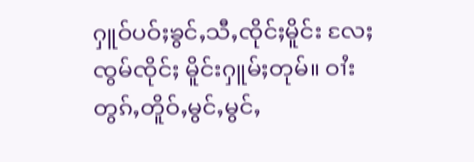ႁူဝ်ပဝ်ႈၶွင်ႇသီႇၸိုင်ႈမိူင်း လႄႈ ၸွမ်ၸိုင်ႈ မိူင်းႁူမ်ႈတုမ်။ ဝၢႆးတွၵ်ႇတိူဝ်ႇမွင်ႇမွင်ႇ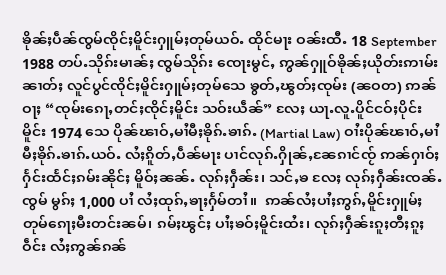ၶိုၼ်ႈပဵၼ်ၸွမ်ၸိုင်ႈမိူင်းႁူမ်ႈတုမ်ယဝ်ႉ ထိုင်မႃး ဝၼ်းထီႉ 18 September 1988 တပ်ႉသိုၵ်းမၢၼ်ႈ ၸွမ်သိုၵ်း ၸေႃးမွင်ႇ ဢွၼ်ႁူဝ်ၶိုၼ်ႈယိုတ်းဢၢမ်းၼၢတ်ႈ လူင်ပွင်ၸိုင်ႈမိူင်းႁူမ်ႈတုမ်သေ ၶွတ်ႇၽွတ်ႈၸုမ်း (ၼဝတ) ဢၼ်ဝႃႈ “ၸုမ်းၵေႃႇတင်ႈၸိုင်ႈမိူင်း သဝ်းယဵၼ်” လႄႈ ယႃႉလူႉပိူင်ငဝ်ႈပိုင်းမိူင်း 1974 သေ ပိုၼ်ၽၢဝ်ႇမၢႆမီႈၶိုၵ်ႉၶၢၵ်ႉ (Martial Law) ဝၢႆးပိုၼ်ၽၢဝ်ႇမၢႆမီႈၶိုၵ်ႉၶၢၵ်ႉယဝ်ႉ လႆႈၵိူတ်ႇပဵၼ်မႃး ပၢင်လုၵ်ႉႁိုၼ်ႇၼႄၵၢင်ၸႂ် ဢၼ်ႁၢဝ်ႈႁႅင်းထႅင်ႈၵမ်းၼိုင်ႈ မိူဝ်ႈၼၼ်ႉ လုၵ်ႈႁဵၼ်း၊ သင်ႇၶ လႄႈ လုၵ်ႈႁဵၼ်းၸၼ်ႉၸွမ် မွၵ်ႈ 1,000 ပၢႆ လႆႈထုၵ်ႇၶႃႈႁႅမ်တၢႆ။  ဢၼ်လႆႈပၢႆႈဢွၵ်ႇမိူင်းႁူမ်ႈတုမ်ၵေႃႈမီးတင်းၼမ်၊ ၵမ်ႈၽွင်ႈ ပၢႆႈၶဝ်ႈမိူင်းထႆး၊ လုၵ်ႈႁဵၼ်းၵူႈတီႈၵူႈဝဵင်း လႆႈဢွၼ်ၵၼ်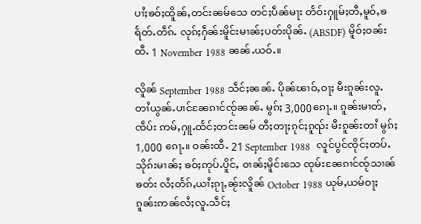ပၢႆႈၶဝ်ႈထိူၼ်ႇတင်းၼမ်သေ တင်ႈပဵၼ်မႃး တႅဝ်းႁူမ်ႈတီႇမူဝ်ႇၶရႅတ်ႉတဵၵ်ႉ လုၵ်ႈႁဵၼ်းမိူင်းမၢၼ်ႈပတ်းပိုၼ်ႉ (ABSDF) မိူဝ်ႈဝၼ်းထီႉ 1 November 1988 ၼၼ်ႉယဝ်ႉ။

လိူၼ် September 1988 သဵင်ႈၼၼ်ႉ ပိုၼ်ၽၢဝ်ႇဝႃႈ မီးၵူၼ်းလူႉတၢႆယွၼ်ႉပၢင်ၼႄၵၢင်ၸႂ်ၼၼ်ႉ မွၵ်ႈ 3,000ၵေႃႉ။ ၵူၼ်းမၢတ်ႇၸဵပ်း ဢမ်ႇႁူႉထႅင်ႈတင်းၼမ် တီႈတႃႈၵုင်ႈၵူၺ်း မီးၵူၼ်းတၢႆ မွၵ်ႈ 1,000 ၵေႃႉ။ ဝၼ်းထီႉ 21 September 1988  လူင်ပွင်ၸိုင်ႈတပ်ႉသိုၵ်းမၢၼ်ႈ ၶဝ်ႈဢုပ်ႉပိူင်ႇ ဝၢၼ်ႈမိူင်းသေ ၸုမ်းၼႄၵၢင်ၸႂ်သၢၼ်ၶတ်း လႆႈတႅၵ်ႇယၢႆႈၵႂႃႇၼႂ်းလိူၼ် October 1988 ယုမ်ႇယမ်ဝႃႈ ၵူၼ်းဢၼ်လႆႈလူႉသဵင်ႈ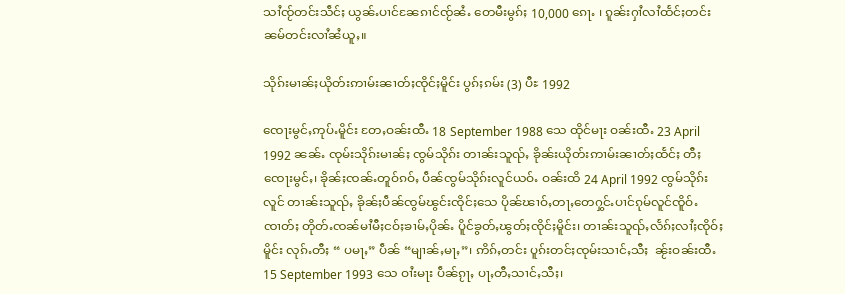သၢႆၸႂ်တင်းသဵင်ႈ ယွၼ်ႉပၢင်ၼႄၵၢင်ၸႂ်ၼႆႉ တေမီးမွၵ်ႈ 10,000 ၵေႃႉ ၊ ၵူၼ်းႁၢႆလၢႆထႅင်ႈတင်းၼမ်တင်းလၢႆၼႆယူႇ။

သိုၵ်းမၢၼ်ႈယိုတ်းဢၢမ်းၼၢတ်ႈၸိုင်ႈမိူင်း ပွၵ်ႈၵမ်း (3) ပီႊ 1992

ၸေႃးမွင်ႇဢုပ်ႉမိူင်း တႄႇဝၼ်းထီႉ 18 September 1988 သေ ထိုင်မႃး ဝၼ်းထီႉ 23 April 1992 ၼၼ်ႉ ၸုမ်းသိုၵ်းမၢၼ်ႈ ၸွမ်သိုၵ်း တၢၼ်းသူၺ်ႇ ၶိုၼ်းယိုတ်းဢၢမ်းၼၢတ်ႈထႅင်ႈ တီႈၸေႃးမွင်ႇ၊ ၶိုၼ်ႈၸၼ်ႉတူဝ်ၵဝ်ႇ ပဵၼ်ၸွမ်သိုၵ်းလူင်ယဝ်ႉ ဝၼ်းထိ 24 April 1992 ၸွမ်သိုၵ်းလူင် တၢၼ်းသူၺ်ႇ ၶိုၼ်ႈပဵၼ်ၸွမ်ၽွင်းၸိုင်ႈသေ ပိုၼ်ၽၢဝ်ႇတႃႇတေႁွင်ႉပၢင်ၵုမ်လူင်ၸိူဝ်ႉၸၢတ်ႈ တိုတ်ႉၸၼ်မၢႆမီႈငဝ်ႈၶၢမ်ႇပိုၼ်ႉ ပိူင်ၶွတ်ႇၽွတ်ႈၸိုင်ႈမိူင်း၊ တၢၼ်းသူၺ်ႇလႅၵ်ႈလၢႆႈၸိုဝ်ႈမိူင်း လုၵ်ႉတီႈ “ ပမႃႇ” ပဵၼ် “မျၢၼ်ႇမႃႇ”၊ ဢိၵ်ႇတင်း ပူၵ်းတင်ႈၸုမ်းသၢင်ႇသီႈ  ၼႂ်းဝၼ်းထီႉ 15 September 1993 သေ ဝၢႆးမႃး ပဵၼ်ၵႂႃႇ ပႃႇတီႇသၢင်ႇသီႈ၊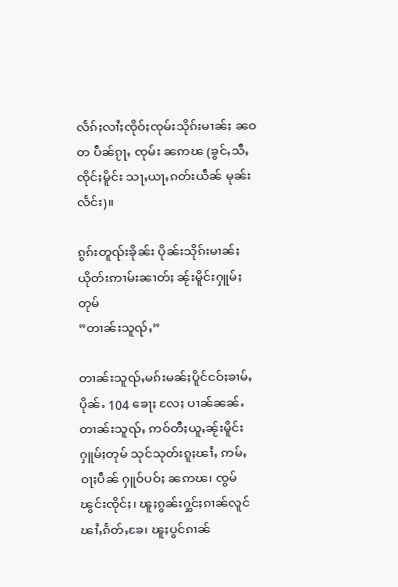လႅၵ်ႈလၢႆႈၸိုဝ်ႈၸုမ်းသိုၵ်းမၢၼ်ႈ ၼဝတ ပဵၼ်ၵႂႃႇ ၸုမ်း ၼဢၽ (ၶွင်ႇသီႇၸိုင်ႈမိူင်း သႃႇယႃႇၵတ်းယဵၼ် မုၼ်းလႅင်း)။

ၵွၵ်းတူၺ်းၶိုၼ်း ပိုၼ်းသိုၵ်းမၢၼ်ႈယိုတ်းဢၢမ်းၼၢတ်ႈ ၼႂ်းမိူင်းႁူမ်ႈတုမ်
”တၢၼ်းသူၺ်ႇ”

တၢၼ်းသူၺ်ႇမၵ်းမၼ်ႈပိူင်ငဝ်ႈၶၢမ်ႇပိုၼ်ႉ 104 ၶေႃႈ လႄႈ ပၢၼ်ၼၼ်ႉ တၢၼ်းသူၺ်ႇ ဢဝ်တီႈယူႇၼႂ်းမိူင်းႁူမ်ႈတုမ် သုင်သုတ်းၵူႈၽၢႆႇ ဢမ်ႇဝႃႈပဵၼ် ႁူဝ်ပဝ်ႈ ၼဢၽ၊ ၸွမ်ၽွင်းၸိုင်ႈ၊ ၽူႈၵွၼ်းႁွင်ႈၵၢၼ်လူင်ၽၢႆႇၵႅတ်ႇၶႄ၊ ၽူႈပွင်ၵၢၼ်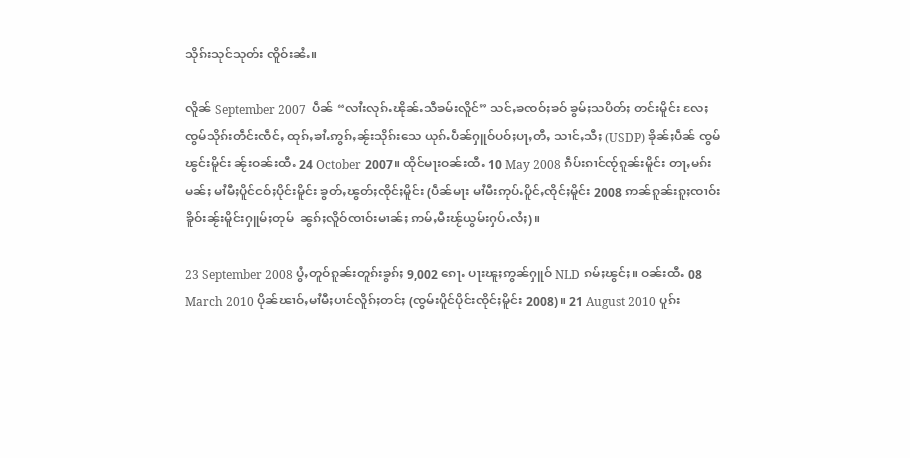သိုၵ်းသုင်သုတ်း ၸိူဝ်းၼႆႉ။

လိူၼ် September 2007  ပဵၼ် “လၢႆးလုၵ်ႉၽိုၼ်ႉသီၶမ်းလိူင်” သင်ႇၶၸဝ်ႈၶဝ် ၶွမ်ႈသပိတ်ႈ တင်းမိူင်း လႄႈ ၸွမ်သိုၵ်းတဵင်းၸဵင်ႇ ထုၵ်ႇၶၢႆႉဢွၵ်ႇၼႂ်းသိုၵ်းသေ ယုၵ်ႉပဵၼ်ႁူဝ်ပဝ်ႈပႃႇတီႇ သၢင်ႇသီႈ (USDP) ၶိုၼ်ႈပဵၼ် ၸွမ်ၽွင်းမိူင်း ၼႂ်းဝၼ်းထီႉ 24 October 2007။ ထိုင်မႃးဝၼ်းထီႉ 10 May 2008 ၵဵပ်းၵၢင်ၸႂ်ၵူၼ်းမိူင်း တႃႇမၵ်းမၼ်ႈ မၢႆမီႈပိူင်ငဝ်ႈပိုင်းမိူင်း ၶွတ်ႇၽွတ်ႈၸိုင်ႈမိူင်း (ပဵၼ်မႃး မၢႆမီးဢုပ်ႉပိူင်ႇၸိုင်ႈမိူင်း 2008 ဢၼ်ၵူၼ်းၵူႈၸၢဝ်းၶိူဝ်းၼႂ်းမိူင်းႁူမ်ႈတုမ်  ၼွၵ်ႈလိူဝ်ၸၢဝ်းမၢၼ်ႈ ဢမ်ႇမီးၽႂ်ယွမ်းႁပ်ႉလႆႈ)။

23 September 2008 ပွႆႇတူဝ်ၵူၼ်းတူၵ်းၶွၵ်ႈ 9,002 ၵေႃႉ ပႃးၽူႈဢွၼ်ႁူဝ် NLD ၵမ်ႈၽွင်ႈ။ ဝၼ်းထီႉ 08 March 2010 ပိုၼ်ၽၢဝ်ႇမၢႆမီႈပၢင်လိူၵ်ႈတင်ႈ (ၸွမ်းပိူင်ပိုင်းၸိုင်ႈမိူင်း 2008)။ 21 August 2010 ပူၵ်း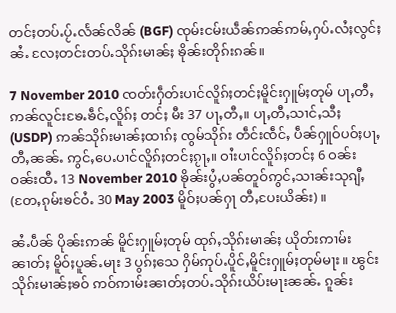တင်ႈတပ်ႉပႂ်ႉလႅၼ်လိၼ် (BGF) ၸုမ်းငမ်းယဵၼ်ဢၼ်ဢမ်ႇႁပ်ႉလႆႈလွင်ႈၼႆႉ လႄႈတင်းတပ်ႉသိုၵ်းမၢၼ်ႈ ၶိုၼ်းတိုၵ်းၵၼ်။

7 November 2010 ၸတ်းႁဵတ်းပၢင်လိူၵ်ႈတင်ႈမိူင်းႁူမ်ႈတုမ် ပႃႇတီႇဢၼ်လူင်းၶႄႉၶဵင်ႇလိူၵ်ႈ တင်ႈ မီး 37 ပႃႇတီႇ။ ပႃႇတီႇသၢင်ႇသီႈ (USDP) ဢၼ်သိုၵ်းမၢၼ်ႈထၢၵ်ႈ ၸွမ်သိုၵ်း တဵင်းၸဵင်ႇ ပဵၼ်ႁူဝ်ပဝ်ႈပႃႇတီႇၼၼ်ႉ ဢွင်ႇပေႉပၢင်လိူၵ်ႈတင်ႈၵႂႃႇ။ ဝၢႆးပၢင်လိူၵ်ႈတင်ႈ 6 ဝၼ်း ဝၼ်းထီႉ 13 November 2010 ၶိုၼ်းပွႆႇပၼ်တူဝ်ဢွင်ႇသၢၼ်းသုၵျီႇ (တႄႇၵုမ်းၶင်ဝႆႉ 30 May 2003 မိူဝ်ႈပၼ်ႁႃ တီႇပႄးယိၼ်း)။

ၼႆႉပဵၼ် ပိုၼ်းဢၼ် မိူင်းႁူမ်ႈတုမ် ထုၵ်ႇသိုၵ်းမၢၼ်ႈ ယိုတ်းဢၢမ်းၼၢတ်ႈ မိူဝ်ႈပူၼ်ႉမႃး 3 ပွၵ်ႈသေ ႁိမ်ဢုပ်ႉပိူင်ႇမိူင်းႁူမ်ႈတုမ်မႃး။ ၽွင်းသိုၵ်းမၢၼ်ႈၶဝ် ဢဝ်ဢၢမ်းၼၢတ်ႈတပ်ႉသိုၵ်းယိပ်းမႃးၼၼ်ႉ ၵူၼ်း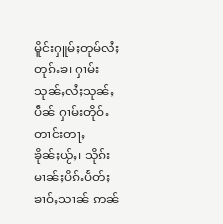မိူင်းႁူမ်ႈတုမ်လႆႈတုၵ်ႉၶ၊ ႁၢမ်းသုၼ်ႇလႆႈသုၼ်ႇပဵၼ် ႁၢမ်းတိုဝ်ႉတၢင်းတႃႇၶိုၼ်ႈယႂ်ႇ၊ သိုၵ်းမၢၼ်ႈပိၵ်ႉပႅတ်ႈၶၢဝ်ႇသၢၼ် ဢၼ်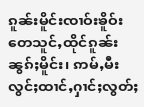ၵူၼ်းမိူင်းၸၢဝ်းၶိူဝ်းတေသူင်ႇထိုင်ၵူၼ်းၼွၵ်ႈမိူင်း၊ ဢမ်ႇမီးလွင်ႈထၢင်ႇႁၢင်ႈလွတ်ႈ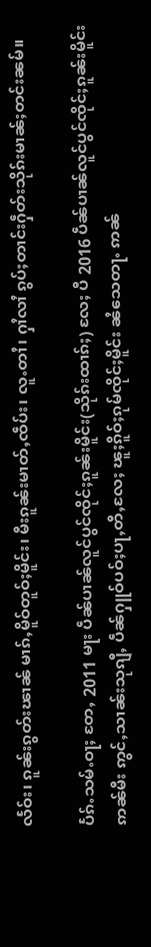လႅဝ်း၊ ၵူၼ်းၵွတ်းၽၢၼ် မၢၵ်ႇမိူဝ်တူဝ်ႈမိူင်း၊ မီးၵူၼ်းမၢတ်ႇၸဵပ်း၊ လူႉတၢႆ၊ ႁၢႆလၢႆ ၵွပ်ႈတၢင်းႁဵတ်းသိုၵ်းမၢၼ်ႈတင်းၼမ်။

ပႅၵ်ႉသမ်ႉဝႃႈ တႄႇ 2011 မႃး ပဵၼ်ပၢၼ်လူင်ပွင်ၸိုင်ႈၵူၼ်းမိူင်း(သိုၵ်းထၢၵ်ႈ) လႄႈ ပီ 2016 ပဵၼ်ပၢၼ်လူင်ပွင်ၸိုင်ႈၵူၼ်းမိူင်း ဢၼ်မီး ဢွင်ႇသၢၼ်းသုၵျီႇ ပဵၼ်ႁူဝ်ပဝ်ႈပႃႇတီႇလႄႈ ၽူႈၵိူဝ်ႈၵုမ်ၸိုင်ႈမိူင်း ၼႆသေတႃႉ ဢၼ်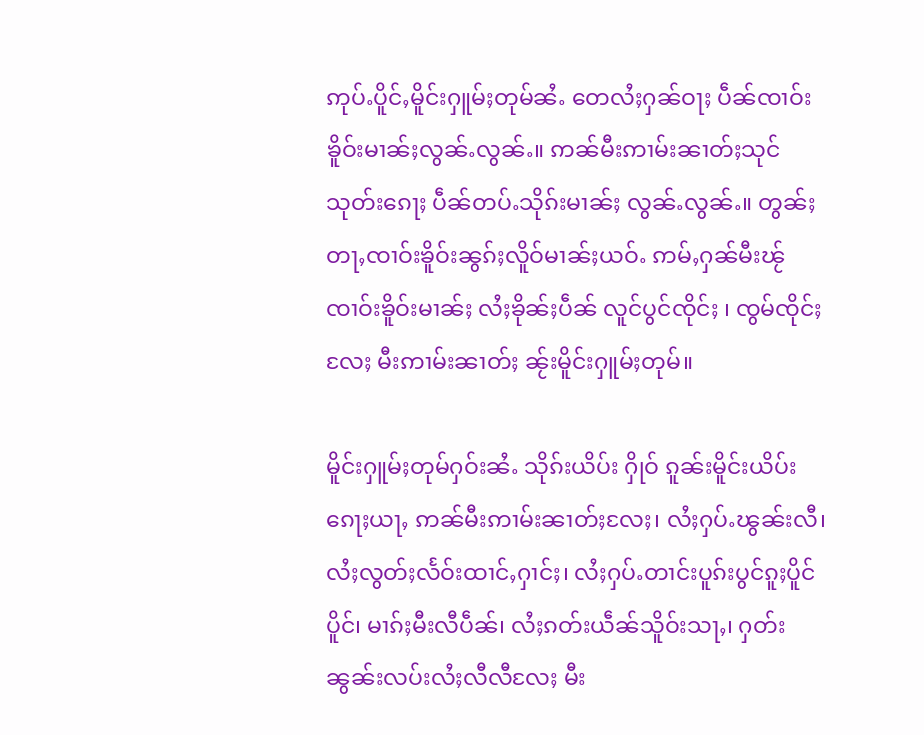ဢုပ်ႉပိူင်ႇမိူင်းႁူမ်ႈတုမ်ၼႆႉ တေလႆႈႁၼ်ဝႃႈ ပဵၼ်ၸၢဝ်းၶိူဝ်းမၢၼ်ႈလွၼ်ႉလွၼ်ႉ။ ဢၼ်မီးဢၢမ်းၼၢတ်ႈသုင်သုတ်းၵေႃႈ ပဵၼ်တပ်ႉသိုၵ်းမၢၼ်ႈ လွၼ်ႉလွၼ်ႉ။ တွၼ်ႈတႃႇၸၢဝ်းၶိူဝ်းၼွၵ်ႈလိူဝ်မၢၼ်ႈယဝ်ႉ ဢမ်ႇႁၼ်မီးၽႂ် ၸၢဝ်းၶိူဝ်းမၢၼ်ႈ လႆႈၶိုၼ်ႈပဵၼ် လူင်ပွင်ၸိုင်ႈ ၊ ၸွမ်ၸိုင်ႈ လႄႈ မီးဢၢမ်းၼၢတ်ႈ ၼႂ်းမိူင်းႁူမ်ႈတုမ်။

မိူင်းႁူမ်ႈတုမ်ႁဝ်းၼႆႉ သိုၵ်းယိပ်း ႁိုဝ် ၵူၼ်းမိူင်းယိပ်းၵေႃႈယႃႇ ဢၼ်မီးဢၢမ်းၼၢတ်ႈလႄႈ၊ လႆႈႁပ်ႉၽွၼ်းလီ၊ လႆႈလွတ်ႈလႅဝ်းထၢင်ႇႁၢင်ႈ၊ လႆႈႁပ်ႉတၢင်းပူၵ်းပွင်ၵူႈပိူင်ပိူင်၊ မၢၵ်ႈမီးလီပဵၼ်၊ လႆႈၵတ်းယဵၼ်သိူဝ်းသႃႇ၊ ႁတ်းၼွၼ်းလပ်းလႆႈလီလီလႄႈ မီး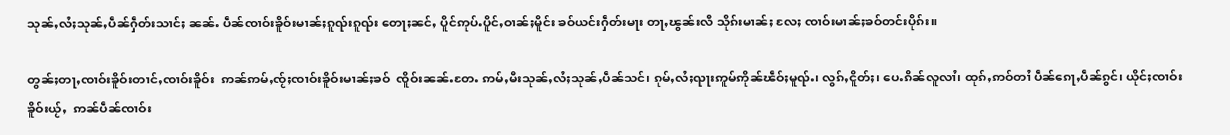သုၼ်ႇလႆႈသုၼ်ႇပဵၼ်ႁဵတ်းသၢင်ႈ ၼၼ်ႉ ပဵၼ်ၸၢဝ်းၶိူဝ်းမၢၼ်ႈၵူၺ်းၵူၺ်း တေႃႈၼင်ႇ ပိူင်ဢုပ်ႉပိူင်ႇဝၢၼ်ႈမိူင်း ၶဝ်ယင်းႁဵတ်းမႃး တႃႇၽွၼ်းလီ သိုၵ်းမၢၼ်ႈ လႄႈ ၸၢဝ်းမၢၼ်ႈၶဝ်တင်းပိုၵ်း။

တွၼ်ႈတႃႇၸၢဝ်းၶိူဝ်းတၢင်ႇၸၢဝ်းၶိူဝ်း  ဢၼ်ဢမ်ႇၸႂ်ႈၸၢဝ်းၶိူဝ်းမၢၼ်ႈၶဝ်  ၸိူဝ်းၼၼ်ႉတႄႉ ဢမ်ႇမီးသုၼ်ႇလႆႈသုၼ်ႇပဵၼ်သင်၊ ၵုမ်ႇလႆႈၺႃးဢူမ်ဢိုၼ်ၽဵဝ်ႈမူၺ်ႉ၊ လွၵ်ႇငိူတ်ႈ၊ ပေႉၵိၼ်လူလၢႆ၊ ထုၵ်ႇဢဝ်တၢႆ ပဵၼ်ၵေႃႇပဵၼ်ၵွင်၊ ယိုင်ႈၸၢဝ်းၶိူဝ်းယႂ်ႇ  ဢၼ်ပဵၼ်ၸၢဝ်း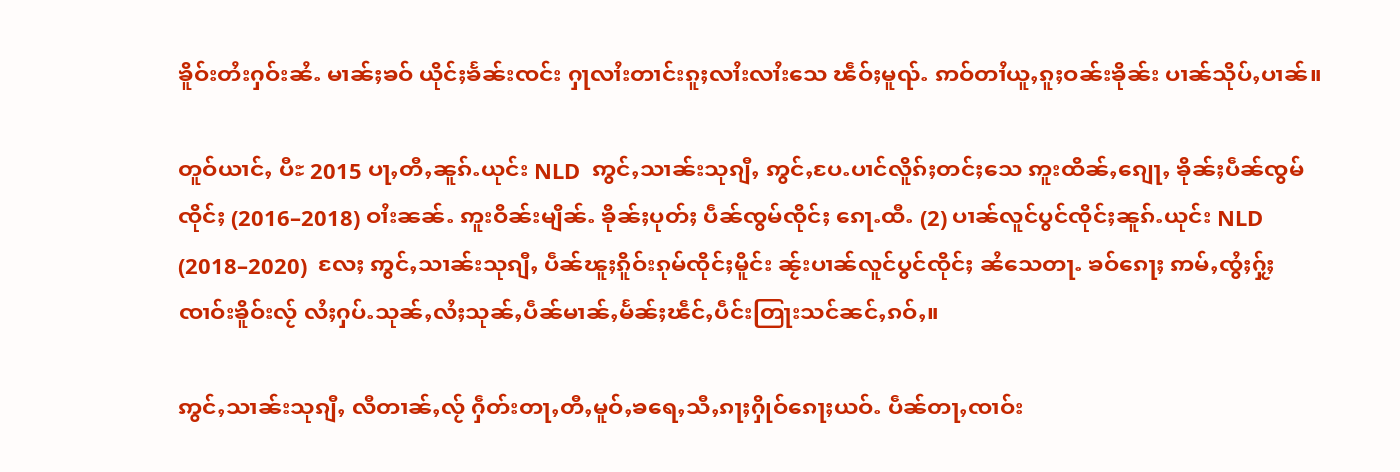ၶိူဝ်းတႆးႁဝ်းၼႆႉ မၢၼ်ႈၶဝ် ယိုင်ႈၶႅၼ်းၸင်း ႁႃလၢႆးတၢင်းၵူႈလၢႆးလၢႆးသေ ၽဵဝ်ႈမူၺ်ႉ ဢဝ်တၢႆယူႇၵူႈဝၼ်းၶိုၼ်း ပၢၼ်သိုပ်ႇပၢၼ်။

တူဝ်ယၢင်ႇ ပီႊ 2015 ပႃႇတီႇၼူၵ်ႉယုင်း NLD  ဢွင်ႇသၢၼ်းသုၵျီႇ ဢွင်ႇပႄႉပၢင်လိူၵ်ႈတင်ႈသေ ဢူးထိၼ်ႇၵျေႃႇ ၶိုၼ်ႈပဵၼ်ၸွမ်ၸိုင်ႈ (2016–2018) ဝၢႆးၼၼ်ႉ ဢူးဝိၼ်းမျိၼ်ႉ ၶိုၼ်ႈပုတ်ႈ ပဵၼ်ၸွမ်ၸိုင်ႈ ၵေႃႉထီႉ (2) ပၢၼ်လူင်ပွင်ၸိုင်ႈၼူၵ်ႉယုင်း NLD (2018–2020)  လႄႈ ဢွင်ႇသၢၼ်းသုၵျီႇ ပဵၼ်ၽူႈၵိူဝ်းၵုမ်ၸိုင်ႈမိူင်း ၼႂ်းပၢၼ်လူင်ပွင်ၸိုင်ႈ ၼႆသေတႃႉ ၶဝ်ၵေႃႈ ဢမ်ႇၸွႆႈႁႂ်ႈၸၢဝ်းၶိူဝ်းလႂ် လႆႈႁပ်ႉသုၼ်ႇလႆႈသုၼ်ႇပဵၼ်မၢၼ်ႇမႅၼ်ႈၽဵင်ႇပဵင်းတြႃးသင်ၼင်ႇၵဝ်ႇ။

ဢွင်ႇသၢၼ်းသုၵျီႇ လီတၢၼ်ႇလႂ် ႁဵတ်းတႃႇတီႇမူဝ်ႇၶရေႇသီႇၵႃႈႁိုဝ်ၵေႃႈယဝ်ႉ ပဵၼ်တႃႇၸၢဝ်း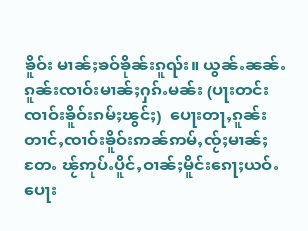ၶိူဝ်း မၢၼ်ႈၶဝ်ၶိုၼ်းၵူၺ်း။ ယွၼ်ႉၼၼ်ႉ ၵူၼ်းၸၢဝ်းမၢၼ်ႈႁၵ်ႉမၼ်း (ပႃးတင်းၸၢဝ်းၶိူဝ်းၵမ်ႈၽွင်ႈ)  ပေႃးတႃႇၵူၼ်းတၢင်ႇၸၢဝ်းၶိူဝ်းဢၼ်ဢမ်ႇၸႂ်ႈမၢၼ်ႈတႄႉ ၽႂ်ဢုပ်ႉပိူင်ႇဝၢၼ်ႈမိူင်းၵေႃႈယဝ်ႉ ပေႃး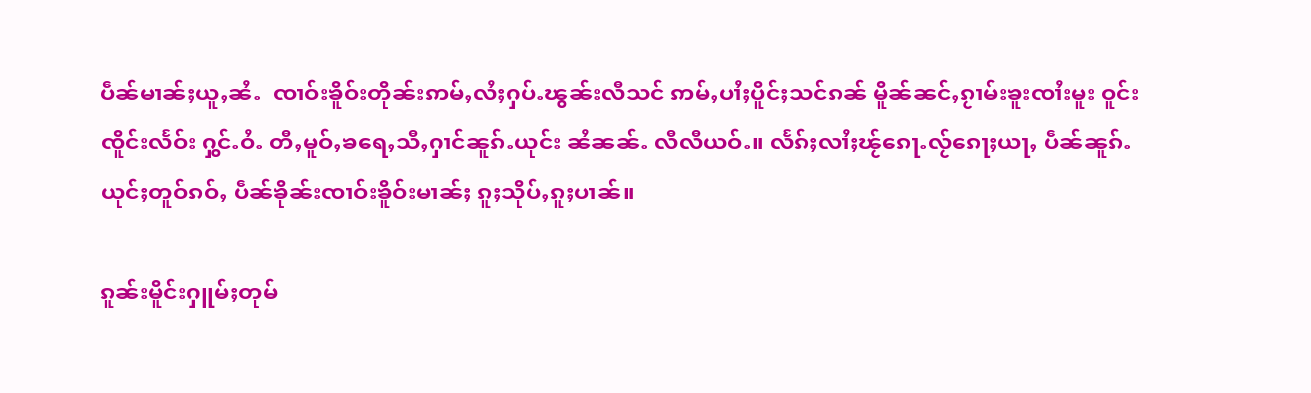ပဵၼ်မၢၼ်ႈယူႇၼႆႉ  ၸၢဝ်းၶိူဝ်းတိုၼ်းဢမ်ႇလႆႈႁပ်ႉၽွၼ်းလီသင် ဢမ်ႇပၢႆႈပိူင်ႈသင်ၵၼ် မိူၼ်ၼင်ႇၵႂၢမ်းၶူးၸၢႆးမူး ဝူင်းၸိူင်းလႅဝ်း ႁွင်ႉဝႆႉ တီႇမူဝ်ႇၶရေႇသီႇႁၢင်ၼူၵ်ႉယုင်း ၼႆၼၼ်ႉ လီလီယဝ်ႉ။ လႅၵ်ႈလၢႆႈၽႂ်ၵေႃႉလႂ်ၵေႃႈယႃႇ ပဵၼ်ၼူၵ်ႉယုင်ႈတူဝ်ၵဝ်ႇ ပဵၼ်ၶိုၼ်းၸၢဝ်းၶိူဝ်းမၢၼ်ႈ ၵူႈသိုပ်ႇၵူႈပၢၼ်။

ၵူၼ်းမိူင်းႁူမ်ႈတုမ်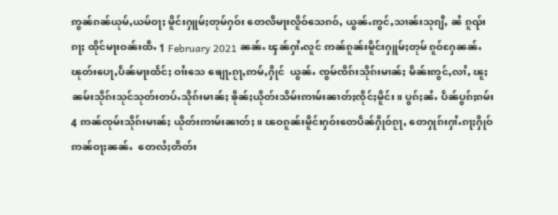ဢွၼ်ၵၼ်ယုမ်ႇယမ်ဝႃႈ မိူင်းႁူမ်ႈတုမ်ႁဝ်း တေလီမႃးလိူဝ်သေၵဝ်ႇ ယွၼ်ႉဢွင်ႇသၢၼ်းသုၵျီႇ ၼႆ ၵူၺ်းၵႃႈ ထိုင်မႃးဝၼ်းထီႉ 1 February 2021 ၼၼ်ႉ ၾၼ်ႁၢႆႉလူင် ဢၼ်ၵူၼ်းမိူင်းႁူမ်ႈတုမ် ၵူဝ်ႁႄၼၼ်ႉ ၽုတ်းပေႃႇပဵၼ်မႃးထႅင်ႈ ဝၢႆးသေ ၶျေႃႉၵႂႃႇဢမ်ႇႁိုင်  ယွၼ်ႉ ၸွမ်ၸိၵ်းသိုၵ်းမၢၼ်ႈ မိၼ်းဢွင်ႇလၢႆႇ ၽူႈၼမ်းသိုၵ်းသုင်သုတ်းတပ်ႉသိုၵ်းမၢၼ်ႈ ၶိုၼ်ႈယိုတ်းသိမ်းဢၢမ်းၼၢတ်ႈၸိုင်ႈမိူင်း။ ပွၵ်ႈၼႆႉ ပဵၼ်ပွၵ်ႈၵမ်း 4 ဢၼ်ၸုမ်းသိုၵ်းမၢၼ်ႈ ယိုတ်းဢၢမ်းၼၢတ်ႈ။ ၽဝၵူၼ်းမိူင်းႁဝ်းတေပဵၼ်ႁိုဝ်ၵႂႃႇ တေႁုၵ်းႁၢႆႉၵႃႈႁိုဝ် ဢၼ်ဝႃႈၼၼ်ႉ  တေလႆႈတိတ်း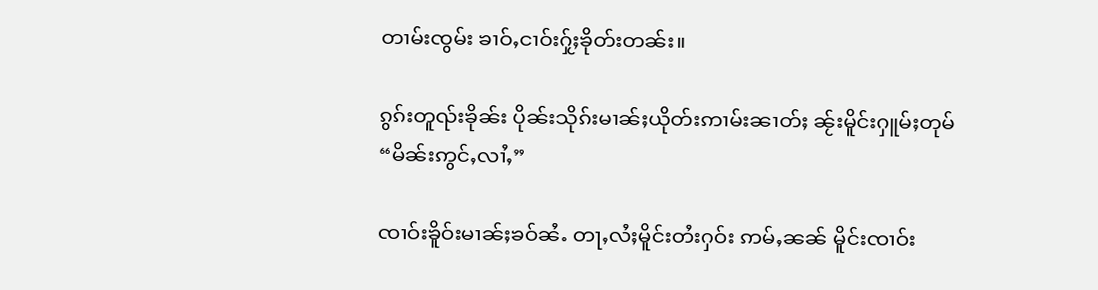တၢမ်းၸွမ်း ၶၢဝ်ႇငၢဝ်းႁႂ်ႈၶိုတ်းတၼ်း။

ၵွၵ်းတူၺ်းၶိုၼ်း ပိုၼ်းသိုၵ်းမၢၼ်ႈယိုတ်းဢၢမ်းၼၢတ်ႈ ၼႂ်းမိူင်းႁူမ်ႈတုမ်
“မိၼ်းဢွင်ႇလၢႆႇ”

ၸၢဝ်းၶိူဝ်းမၢၼ်ႈၶဝ်ၼႆႉ တႃႇလႆႈမိူင်းတႆးႁဝ်း ဢမ်ႇၼၼ် မိူင်းၸၢဝ်း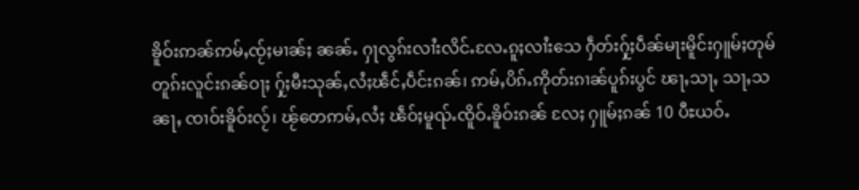ၶိူဝ်းဢၼ်ဢမ်ႇၸႂ်ႈမၢၼ်ႈ ၼၼ်ႉ ႁႃလွၵ်းလၢႆးလိင်ႉလႄႉၵူႈလၢႆးသေ ႁဵတ်းႁႂ်ႈပဵၼ်မႃးမိူင်းႁူမ်ႈတုမ် တူၵ်းလူင်းၵၼ်ဝႃႈ ႁႂ်ႈမီးသုၼ်ႇလႆႈၽဵင်ႇပဵင်းၵၼ်၊ ဢမ်ႇပိၵ်ႉဢိုတ်းၵၢၼ်ပူၵ်းပွင် ၽႃႇသႃႇ သႃႇသၼႃႇ ၸၢဝ်းၶိူဝ်းလႂ်၊ ၽႂ်တေဢမ်ႇလႆႈ ၽဵဝ်ႈမူၺ်ႉၸိူဝ်ႉၶိူဝ်းၵၼ် လႄႈ ႁူမ်ႈၵၼ် 10 ပီႊယဝ်ႉ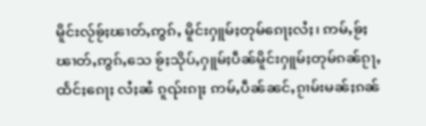မိူင်းလႂ်ၶႂ်ႈၽၢတ်ႇဢွၵ်ႇ မိူင်းႁူမ်ႈတုမ်ၵေႃႈလႆႈ၊ ဢမ်ႇၶႂ်ႈၽၢတ်ႇဢွၵ်ႇသေ ၶႂ်ႈသိုပ်ႇႁူမ်ႈပဵၼ်မိူင်းႁူမ်ႈတုမ်ၵၼ်ၵႂႃႇထႅင်ႈၵေႃႈ လႆႈၼႆ ၵူၺ်းၵႃႈ ဢမ်ႇပဵၼ်ၼင်ႇၵႂၢမ်းမၼ်ႈၵၼ်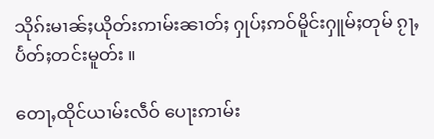သိုၵ်းမၢၼ်ႈယိုတ်းဢၢမ်းၼၢတ်ႈ ႁုပ်ႈဢဝ်မိူင်းႁူမ်ႈတုမ် ၵႂႃႇပႅတ်ႈတင်းမူတ်း ။

တေႃႇထိုင်ယၢမ်းလဵဝ် ပေႃးဢၢမ်း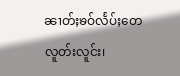ၼၢတ်ႈၶဝ်လႅပ်ႈတေလူတ်းလူင်း၊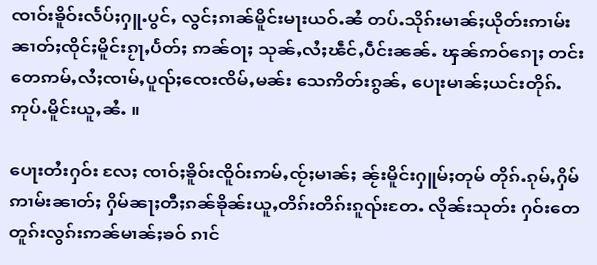ၸၢဝ်းၶိူဝ်းလႅပ်ႈႁူႉပွင်ႇ လွင်ႈၵၢၼ်မိူင်းမႃးယဝ်ႉၼႆ တပ်ႉသိုၵ်းမၢၼ်ႈယိုတ်းဢၢမ်းၼၢတ်ႈၸိုင်ႈမိူင်းၵႂႃႇပႅတ်ႈ ဢၼ်ဝႃႈ သုၼ်ႇလႆႈၽဵင်ႇပဵင်းၼၼ်ႉ ၾၼ်ဢဝ်ၵေႃႈ တင်းတေဢမ်ႇလႆႈၸၢမ်ႇပူၺ်ႈၸေးၸိမ်ႇမၼ်း သေဢိတ်းၵွၼ်ႇ ပေႃးမၢၼ်ႈယင်းတိုၵ်ႉဢုပ်ႉမိူင်းယူႇၼႆႉ ။

ပေႃးတႆးႁဝ်း လႄႈ ၸၢဝ်ႈၶိူဝ်းၸိူဝ်းဢမ်ႇၸႂ်ႈမၢၼ်ႈ ၼႂ်းမိူင်းႁူမ်ႈတုမ် တိုၵ်ႉၵုမ်ႇႁိမ်ဢၢမ်းၼၢတ်ႈ ႁိမ်ၼႃႈတီႈၵၼ်ၶိုၼ်းယူႇတိၵ်းတိၵ်းၵူၺ်းတႄႉ လိုၼ်းသုတ်း ႁဝ်းတေတူၵ်းလွၵ်းဢၼ်မၢၼ်ႈၶဝ် ၵၢင်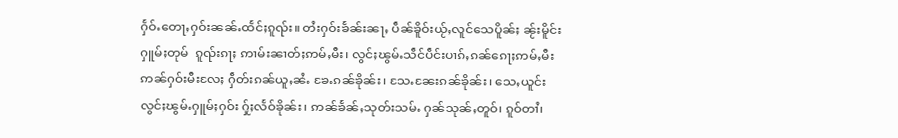ႁႅဝ်ႉတေႃႇႁဝ်းၼၼ်ႉထႅင်ႈၵူၺ်း။ တႆးႁဝ်းၶႅၼ်းၼႃႇ ပဵၼ်ၶိူဝ်းယႂ်ႇလူင်သေပိူၼ်ႈ ၼႂ်းမိူင်းႁူမ်ႈတုမ်  ၵူၺ်းၵႃႈ ဢၢမ်းၼၢတ်ႈဢမ်ႇမီး၊ လွင်ႈၽွမ်ႉသဵင်ပဵင်းပၢၵ်ႇၵၼ်ၵေႃႈဢမ်ႇမီး ဢၼ်ႁဝ်းမီးလႄႈ ႁဵတ်းၵၼ်ယူႇၼႆႉ ၶႄႉၵၼ်ၶိုၼ်း၊ သႄႉၼႄးၵၼ်ၶိုၼ်း၊ သေႇယူင်း လွင်ႈၽွမ်ႉႁူမ်ႈႁဝ်း ႁႂ်ႈလႅဝ်ၶိုၼ်း၊ ဢၼ်ၶႅၼ်ႇသုတ်းသမ်ႉ ႁၼ်သုၼ်ႇတူဝ်၊ ၵူဝ်တၢႆ၊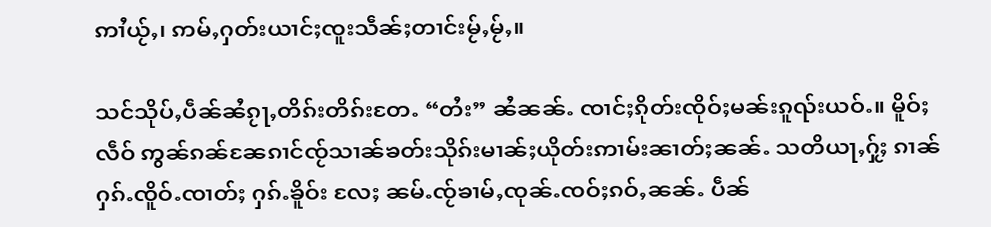ဢၢႆယႂ်ႇ၊ ဢမ်ႇႁတ်းယၢင်ႈၸူးသဵၼ်ႈတၢင်းမႂ်ႇမႂ်ႇ။

သင်သိုပ်ႇပဵၼ်ၼႆၵႂႃႇတိၵ်းတိၵ်းတႄႉ “တႆး” ၼႆၼၼ်ႉ ၸၢင်ႈၵိုတ်းၸိုဝ်ႈမၼ်းၵူၺ်းယဝ်ႉ။ မိူဝ်ႈလဵဝ် ဢွၼ်ၵၼ်ၼႄၵၢင်ၸႂ်သၢၼ်ၶတ်းသိုၵ်းမၢၼ်ႈယိုတ်းဢၢမ်းၼၢတ်ႈၼၼ်ႉ သတိယႃႇႁႂ်ႈ ၵၢၼ်ႁၵ်ႉၸိူဝ်ႉၸၢတ်ႈ ႁၵ်ႉၶိူဝ်း လႄႈ ၼမ်ႉၸႂ်ၶၢမ်ႇၸုၼ်ႉၸဝ်ႈၵဝ်ႇၼၼ်ႉ ပဵၼ်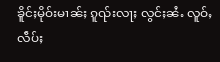ၶိူင်ႈမိုဝ်းမၢၼ်ႈ ၵူၺ်းလႃႈ လွင်ႈၼႆႉ လူဝ်ႇလဵပ်ႈ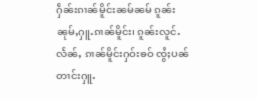ႁဵၼ်းၵၢၼ်မိူင်းၼမ်ၼမ် ၵူၼ်းၼုမ်ႇႁူႉၵၢၼ်မိူင်း၊ ၵူၼ်းလူင်ႉလႅၼ်ႇ ၵၢၼ်မိူင်းႁဝ်းၶဝ် ၸွႆႈပၼ်တၢင်းႁူႉ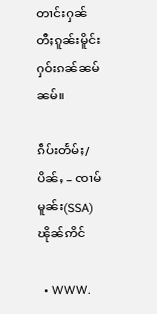တၢင်းႁၼ်တီႈၵူၼ်းမိူင်းႁဝ်းၵၼ်ၼမ်ၼမ်။

ၵဵပ်းတႅမ်ႈ/ ပိၼ်ႇ – ၸၢမ်မူၼ်း(SSA)
ၽိုၼ်ဢိင်

  • WWW.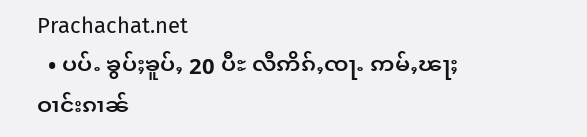Prachachat.net
  • ပပ်ႉ ၶွပ်ႈၶူပ်ႇ 20 ပီႊ လီဢိၵ်ႇၸႃႉ ဢမ်ႇၽႃႈဝၢင်းၵၢၼ်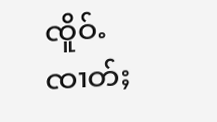ၸိူဝ်ႉၸၢတ်ႈ